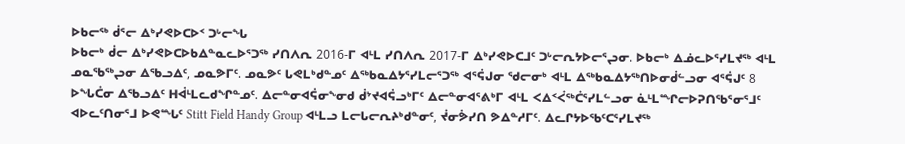ᐅᑲᓕᖅ ᑰᕐᓕ ᐃᒃᓯᕙᐅᑕᐅᑉ ᑐᒡᓕᖓ
ᐅᑲᓕᒃ ᑰᓕ ᐃᒃᓯᕙᐅᑕᐅᑲᐃᓐᓇᓚᐅᕐᑐᖅ ᓯᑎᐱᕆ 2016-ᒥ ᐊᒻᒪ ᓯᑎᐱᕆ 2017-ᒥ ᐃᒃᓯᕙᐅᑕᒧᑦ ᑐᒡᓕᕆᔭᐅᓕᕐᖢᓂ. ᐅᑲᓕᒃ ᐃᓅᓚᐅᕐᓯᒪᔪᖅ ᐊᒻᒪ ᓄᓇᖃᖅᖢᓂ ᐃᖃᓗᐃᑦ, ᓄᓇᕗᒥᑦ. ᓄᓇᕗᑦ ᒐᕙᒪᒃᑯᓐᓄᑦ ᐃᖅᑲᓇᐃᔭᕐᓯᒪᓕᕐᑐᖅ ᐊᕐᕌᒍᓂ ᖁᓕᓂᒃ ᐊᒻᒪ ᐃᖅᑲᓇᐃᔭᖅᑎᐅᓂᑰᓪᓗᓂ ᐊᕐᕌᒍᑦ 8 ᐅᖓᑖᓂ ᐃᖃᓗᐃᑦ ᕼᐋᒻᒪᓚᑯᖏᓐᓄᑦ. ᐃᓕᓐᓂᐊᕌᓂᖕᓂᑯ ᑰᔾᔪᐊᕌᓗᒃᒥᑦ ᐃᓕᓐᓂᐊᕐᕕᒃᒥ ᐊᒻᒪ ᐸᐃᑉᐹᖅᑖᕐᓯᒪᓪᓗᓂ ᓈᒻᒪᙱᓕᐅᕈᑎᖃᕐᓂᕐᒧᑦ ᐊᐅᓚᑦᑎᓂᕐᒧ ᐅᕙᙵᑦ Stitt Field Handy Group ᐊᒻᒪᓗ ᒪᓕᒐᓕᕆᔨᒃᑯᓐᓂᑦ, ᔫᓂᕘᓯᑎ ᕗᐃᓐᓱᒥᑦ. ᐃᓚᒋᔭᐅᖃᑦᑕᕐᓯᒪᔪᖅ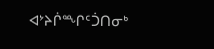ᐊᔾᔨᒌᙱᑦᑑᑎᓂᒃ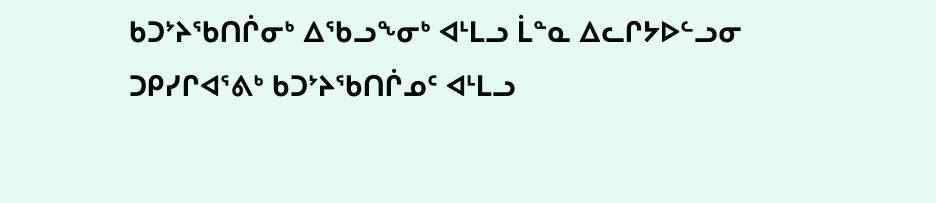ᑲᑐᔾᔨᖃᑎᒌᓂᒃ ᐃᖃᓗᖕᓂᒃ ᐊᒻᒪᓗ ᒫᓐᓇ ᐃᓚᒋᔭᐅᓪᓗᓂ ᑐᑭᓯᒋᐊᕐᕕᒃ ᑲᑐᔾᔨᖃᑎᒌᓄᑦ ᐊᒻᒪᓗ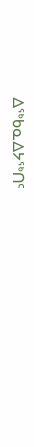ᐃᖅᑲᓇᐃᔭᖅᑎᑦ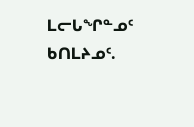ᒪᓕᒐᖏᓐᓄᑦ ᑲᑎᒪᔨᓄᑦ.